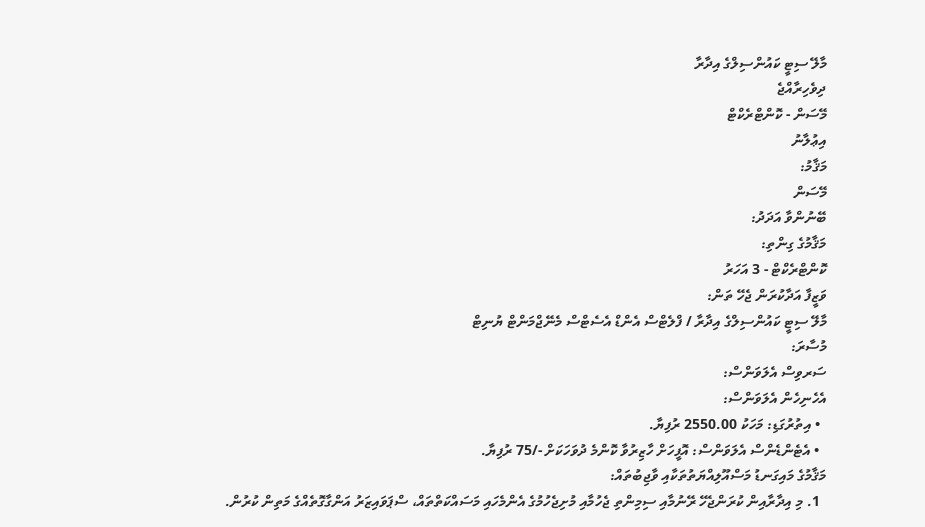މާލޭ ސިޓީ ކައުންސިލްގެ އިދާރާ
ދިވެހިރާއްޖެ
މޭސަން - ކޮންޓްރެކްޓް
އިޢުލާނު
މަޤާމު:
މޭސަން
ބޭނުންވާ އަދަދު:
މަޤާމުގެ ގިންތި:
ކޮންޓްރެކްޓް - 3 އަހަރު
ވަޒީފާ އަދާކުރަން ޖެހޭ ތަން:
މާލޭ ސިޓީ ކައުންސިލްގެ އިދާރާ / ފްލެޓްސް އެންޑް އެސެޓްސް މެނޭޖްމަންޓް ޔުނިޓް
މުސާރަ:
ސަރވިސް އެލަވަންސް:
އެހެނިހެން އެލަވަންސް:
  • އިތުރުގަޑި: މަހަކު 2550.00 ރުފިޔާ.
  • އެޓެންޑެންސް އެލަވަންސް: އޮފީހަށް ހާޒިރުވާ ކޮންމެ ދުވަހަކަށް -/75 ރުފިޔާ.
މަޤާމުގެ މައިގަނޑު މަސްއޫލިއްޔަތުތަކާއި ވާޖިބުތައް:
  1. މި އިދާރާއިން ކުރަންޖެހޭ ރޭނުމާއި ސިމިންތި ޖެހުމާއި މުށިޖެހުމުގެ އެންމެހައި މަސައްކަތްތައް، ސްޕަވައިޒަރު އަންގާގޮތެއްގެ މަތިން ކުރުން.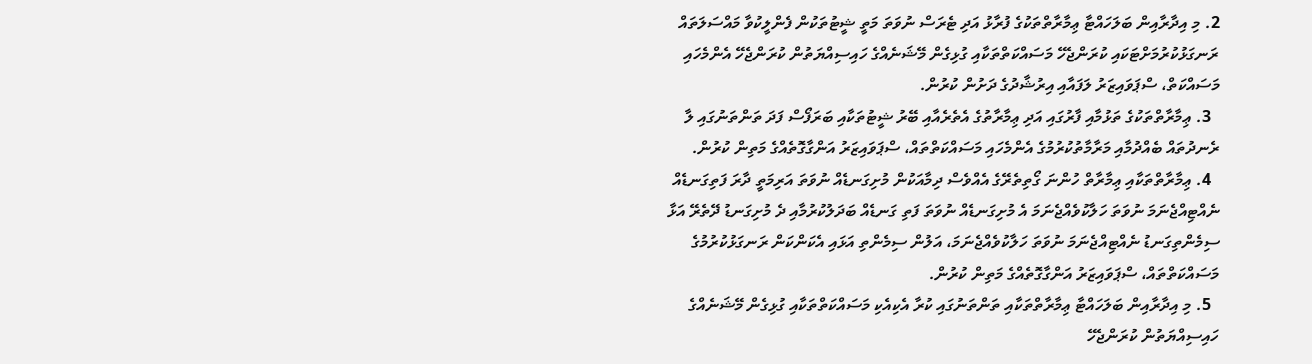2. މި އިދާރާއިން ބަލަހައްޓާ ޢިމާރާތްތަކުގެ ފުރާޅު އަދި ޓެރަސް ނުވަތަ މަތީ ޝީޓުތަކުން ފެންލީކުވާ މައްސަލަތައް ރަނގަޅުކުރުމަށްޓަކައި ކުރަންޖެހޭ މަސައްކަތްތަކާއި ގުޅިގެން މޭޝަނެއްގެ ހައިސިއްޔަތުން ކުރަންޖެހޭ އެންމެހައި މަސައްކަތް، ސްޕަވައިޒަރު ލަފައާއި އިރުޝާދުގެ ދަށުން ކުރުން.
  3. ޢިމާރާތްތަކުގެ ތަޅުމާއި ފާރުގައި އަދި ޢިމާރާތުގެ އެތެރެއާއި ބޭރު ޝީޓުތަކާއި ބަރަފޯސް ފަދަ ތަންތަނުގައި ލާ ރެނދުތައް ބެއްދުމާއި މަރާމާތުކުރުމުގެ އެންމެހައި މަސައްކަތްތައް، ސްޕަވައިޒަރު އަންގާގޮތެއްގެ މަތިން ކުރުން.
  4. ޢިމާރާތްތަކާއި ޢިމާރާތް ހުންނަ ގޯތިތެރޭގެ އެއްވެސް ދިމާއަކުން މުށިގަނޑެއް ނުވަތަ އަރިމަތީ ދާރަ ފަތިގަނޑެއް ނެއްޓިއްޖެނަމަ ނުވަތަ ހަލާކުވެއްޖެނަމަ އެ މުށިގަނޑެއް ނުވަތަ ފަތި ގަނޑެއް ބަދަލުކުރުމާއި ދެ މުށިގަނޑު ދޭތެރޭ އަޅާ ސިމެންތިގަނޑު ނެއްޓިއްޖެނަމަ ނުވަތަ ހަލާކުވެއްޖެނަމަ، އަލުން ސިމެންތި އަޅައި އެކަންކަން ރަނގަޅުކުރުމުގެ މަސައްކަތްތައް، ސްޕަވައިޒަރު އަންގާގޮތެއްގެ މަތިން ކުރުން.
  5. މި އިދާރާއިން ބަލަހައްޓާ ޢިމާރާތްތަކާއި ތަންތަނުގައި ކުރާ އެކިއެކި މަސައްކަތްތަކާއި ގުޅިގެން މޭޝަނެއްގެ ހައިސިއްޔަތުން ކުރަންޖެހޭ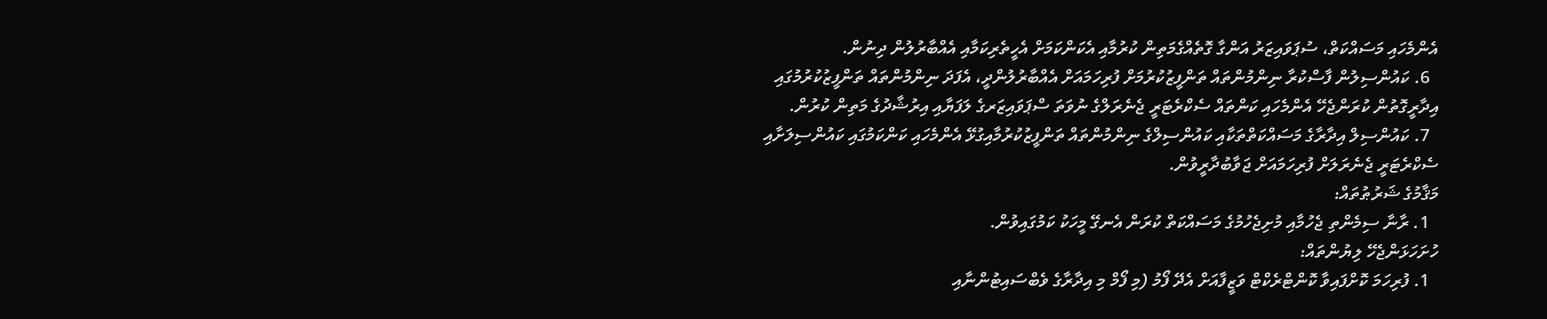އެންމެހައި މަސައްކަތް، ސުޕަވައިޒަރު އަންގާ ގޮތެއްގެމަތިން ކުރުމާއި އެކަންކަމަށް އެހީތެރިކަމާއި އެއްބާރުލުން ދިނުން.
  6. ކައުންސިލުން ފާސްކުރާ ނިންމުންތައް ތަންފީޒުކުރުމަށް ފުރިހަމައަށް އެއްބާރުލުންދީ، އެފަދަ ނިންމުންތައް ތަންފީޒުކުރުމުގައި އިދާރީގޮތުން ކުރަންޖެހޭ އެންމެހައި ކަންތައް ސެކްރެޓަރީ ޖެނެރަލްގެ ނުވަތަ ސްޕަވައިޒަރގެ ލަފަޔާއި އިރުޝާދުގެ މަތިން ކުރުން.
  7. ކައުންސިލް އިދާރާގެ މަސައްކަތްތަކާއި ކައުންސިލްގެ ނިންމުންތައް ތަންފީޒުކުރުމާއިގުޅޭ އެންމެހައި ކަންކަމުގައި ކައުންސިލަށާއި ސެކްރެޓަރީ ޖެނެރަލަށް ފުރިހަމައަށް ޖަވާބުދާރީވުން.
މަޤާމުގެ ޝަރުޠުތައް:
  1. ރާނާ ސިމެންތި ޖެހުމާއި މުށިޖެހުމުގެ މަސައްކަތް ކުރަން އެނގޭ މީހަކު ކަމުގައިވުން.
ހުށަހަޅަންޖެހޭ ލިޔުންތައް:
  1. ފުރިހަމަ ކޮށްފައިވާ ކޮންޓްރެކްޓް ވަޒީފާއަށް އެދޭ ފޯމު (މި ފޯމް މި އިދާރާގެ ވެބްސައިޓުންނާއި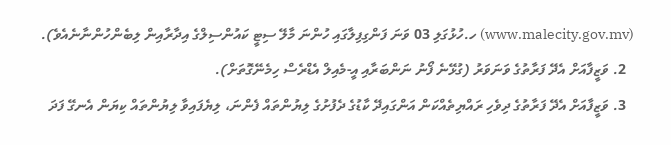(www.malecity.gov.mv) ހ.ހުޅުގަލި 03 ވަނަ ފަންގިފިލާގައި ހުންނަ މާލޭ ސިޓީ ކައުންސިލްގެ އިދާރާއިން ލިބެންހުންނާނެއެވެ).
  2. ވަޒީފާއަށް އެދޭ ފަރާތުގެ ވަނަވަރު (ގުޅޭނެ ފޯނު ނަންބަރާއި އީ-މެއިލް އެޑްރެސް ހިމެނޭގޮތަށް).
  3. ވަޒީފާއަށް އެދޭ ފަރާތުގެ ދިވެހި ރައްޔިތެއްކަން އަންގައިދޭ ކާޑުގެ ދެފުށުގެ ލިޔުންތައް ފެންނަ، ލިޔެފައިވާ ލިޔުންތައް ކިޔަން އެނގޭ ފަދަ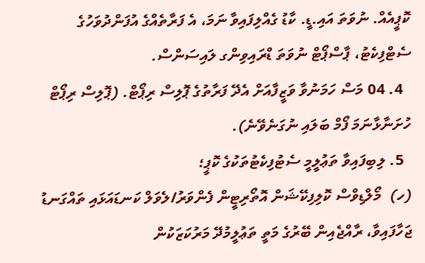ކޮޕީއެއް. ނުވަތަ އައި.ޑީ. ކާޑު ގެއްލިފައިވާ ނަމަ، އެ ފަރާތެއްގެ އުފަންދުވަހުގެ ސެޓްފިކެޓު، ޕާސްޕޯޓް ނުވަތަ ޑްރައިވިންގ ލައިސަންސް.
  4. 04 މަސް ހަމަނުވާ ވަޒީފާއަށް އެދޭ ފަރާތުގެ ޕޮލިސް ރިޕޯޓް. (ޕޮލިސް ރިޕޯޓް ހުށަނާޅާނަމަ ފޯމް ބަލައި ނުގަނެވޭނެ).
  5. ލިބިފައިވާ ތަޢުލީމީ ސެޓުފިކެޓުތަކުގެ ކޮޕީ؛
(ހ)  މޯލްޑިވްސް ކޮލިފިކޭޝަން އޮތޯރިޓީން ފެންވަރު/ލެވަލް ކަނޑައަޅައި ތައްގަނޑު ޖަހާފައިވާ، ރާއްޖެއިން ބޭރުގެ މަތީ ތަޢުލީމުދޭ މަރުކަޒަކުން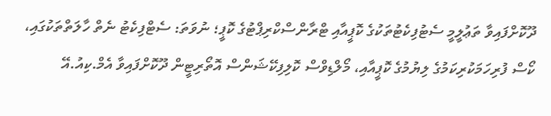ދޫކޮށްފައިވާ ތަޢުލީމީ ސެޓުފިކެޓުތަކުގެ ކޮޕީއާއި ޓްރާންސްކްރިޕްޓުގެ ކޮޕީ؛ ނުވަތަ: ސެޓްފިކެޓު ނެތް ހާލަތްތަކުގައި، ކޯސް ފުރިހަމަކުރިކަމުގެ ލިޔުމުގެ ކޮޕީއާއި، މޯލްޑިވްސް ކޮލިފިކޭޝަންސް އޮތޯރިޓީން ދޫކޮށްފައިވާ އެމް.ކިއު.އޭ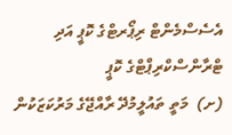އެސެސްމެންޓް ރިޕޯރޓްގެ ކޮޕީ އަދި ޓްރާންސްކްރިޕްޓްގެ ކޮޕީ
(ށ)  މަތީ ތައުލީމުދޭ ރާއްޖޭގެ މަރުކަޒަކުން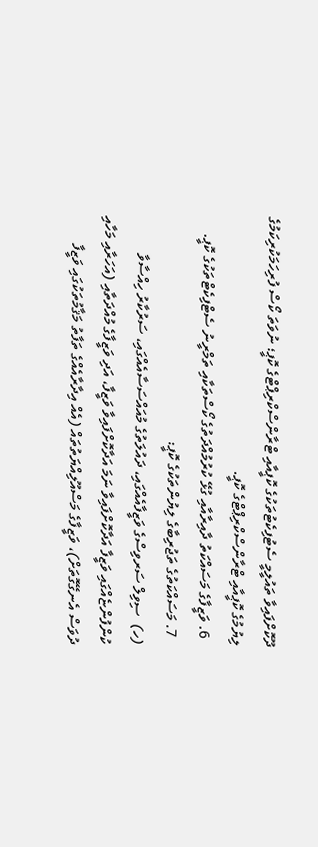ދޫކޮށްފައިވާ ތައުލީމީ ސެޓުފިކެޓުތަކުގެ ކޮޕީއާއި ޓްރާންސްކްރިޕްޓްގެ ކޮޕީ؛ ނުވަތަ ކޯސް ފުރިހަމަކުރިކަމުގެ ލިޔުމުގެ ކޮޕީއާއި ޓްރާންސްކްރިޕްޓްގެ ކޮޕީ.
  6. ވަޒީފާގެ މަސައްކަތު ދާއިރާއާއި ގުޅޭ ކުރުމުއްދަތުގެ ކޯސްތަކާއި ތަމްރީނު ސެޓްފިކެޓްތަކުގެ ކޮޕީ.
  7. މަސައްކަތުގެ ތަޖުރިބާގެ ލިޔުންތަކުގެ ކޮޕީ:
(ހ)  ސިވިލް ސަރވިސްގެ ވަޒީފާއެއްގައި، ދައުލަތުގެ މުއައްސަސާއެއްގައި، ސަރުކާރު ހިއްސާވާ ކުންފުންޏެއްގައި ވަޒީފާ އަދާކޮށްފައިވާ ނަމަ އަދާކޮށްފައިވާ ވަޒީފާ، އަދި ވަޒީފާގެ މުއްދަތާއި (އަހަރާއި މަހާއި ދުވަސް އެނގޭގޮތަށް)، ވަޒީފާގެ މަސްއޫލިއްޔަތުތައް (އެއް އިދާރާއެއްގެ ތަފާތު މަޤާމުތަކުގައި ވަޒީފާ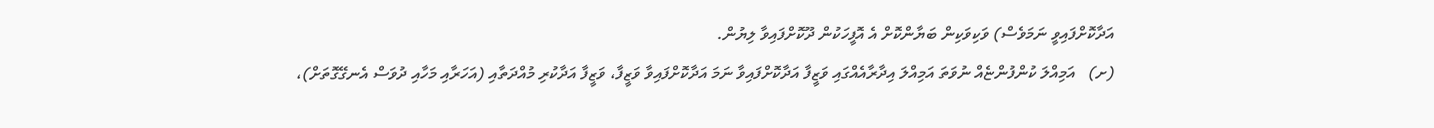އަދާކޮށްފައިވީ ނަމަވެސް) ވަކިވަކިން ބަޔާންކޮށް އެ އޮފީހަކުން ދޫކޮށްފައިވާ ލިޔުން.
(ށ)   އަމިއްލަ ކުންފުންޏެއް ނުވަތަ އަމިއްލަ އިދާރާއެއްގައި ވަޒީފާ އަދާކޮށްފައިވާ ނަމަ އަދާކޮށްފައިވާ ވަޒީފާ، ވަޒީފާ އަދާކުރި މުއްދަތާއި (އަހަރާއި މަހާއި ދުވަސް އެނގޭގޮތަށް)،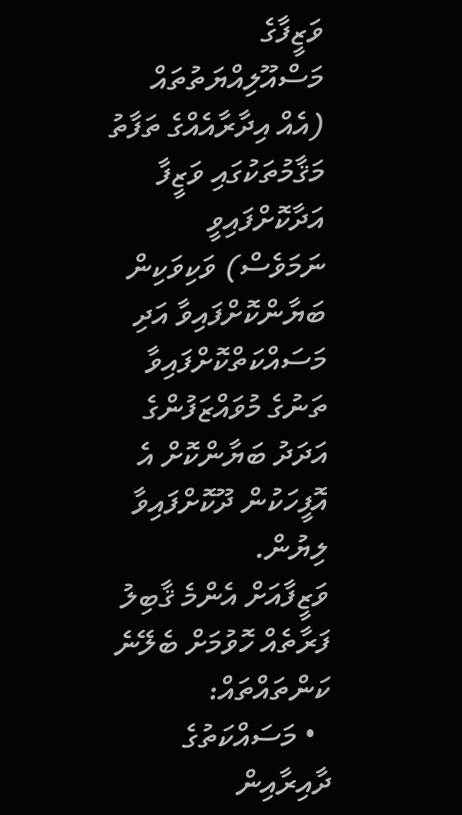ވަޒީފާގެ މަސްއޫލިއްޔަތުތައް (އެއް އިދާރާއެއްގެ ތަފާތު މަޤާމުތަކުގައި ވަޒީފާ އަދާކޮށްފައިވީ ނަމަވެސް) ވަކިވަކިން ބަޔާންކޮށްފައިވާ އަދި މަސައްކަތްކޮށްފައިވާ ތަނުގެ މުވައްޒަފުންގެ އަދަދު ބަޔާންކޮށް އެ އޮފީހަކުން ދޫކޮށްފައިވާ ލިޔުން.
ވަޒީފާއަށް އެންމެ ޤާބިލު ފަރާތެއް ހޮވުމަށް ބެލޭނެ ކަންތައްތައް:
  • މަސައްކަތުގެ ދާއިރާއިން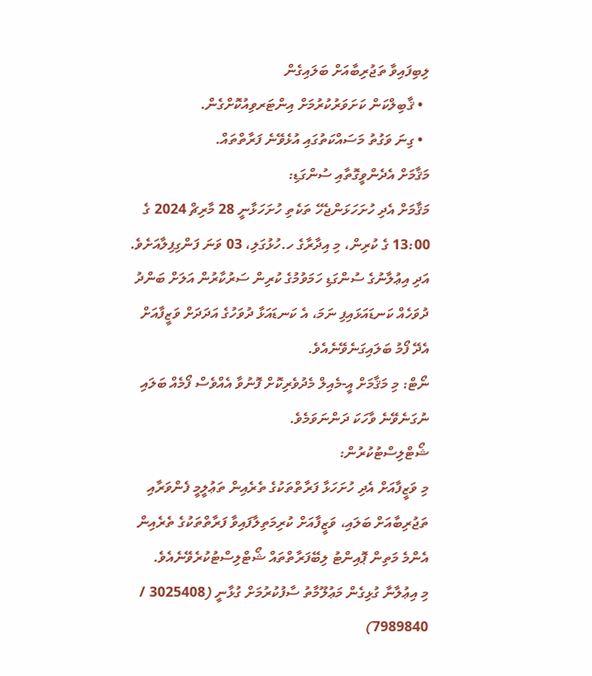ލިބިފައިވާ ތަޖުރިބާއަށް ބަލައިގެން
  • ޤާބިލްކަން ކަށަވަރުކުރުމަށް އިންޓަރވިއުކޮށްގެން.
  • ގިނަ ވަގުތު މަސައްކަތުގައި އުޅެވޭނެ ފަރާތްތައް.
މަޤާމަށް އެދެންވީގޮތާއި ސުންގަޑި:
މަޤާމަށް އެދި ހުށަހަޅަންޖެހޭ ތަކެތި ހުށަހަޅާނީ 28 މާރިޗް 2024 ގެ 13:00 ގެ ކުރިން، މި އިދާރާގެ ހ.ހުޅުގަލި، 03 ވަނަ ފަންގިފިލާއަށެވެ.
އަދި އިޢުލާނުގެ ސުންގަޑި ހަމަވުމުގެ ކުރިން ސަރުކާރުން އަލަށް ބަންދު ދުވަހެއް ކަނޑައަޅައިފި ނަމަ، އެ ކަނޑައަޅާ ދުވަހުގެ އަދަދަށް ވަޒީފާއަށް އެދޭ ފޯމު ބަލައިގަނެވޭނެއެވެ.
ނޯޓް: މި މަޤާމަށް އީ-މެއިލް މެދުވެރިކޮށް ފޮނުވާ އެއްވެސް ފޯމެއް ބަލައި ނުގަނެވޭނެ ވާހަކަ ދަންނަވަމެވެ.
ޝޯޓްލިސްޓުކުރުން:
މި ވަޒީފާއަށް އެދި ހުށަހަޅާ ފަރާތްތަކުގެ ތެރެއިން ތަޢުލީމީ ފެންވަރާއި ތަޖުރިބާއަށް ބަލައި، ވަޒީފާއަށް ކުރިމަތިލާފައިވާ ފަރާތްތަކުގެ ތެރެއިން އެންމެ މަތިން ޕޮއިންޓު ލިބޭފަރާތްތައް ޝޯޓްލިސްޓުކުރެވޭނެއެވެ.
މި އިޢުލާނާ ގުޅިގެން މަޢުލޫމާތު ސާފުކުރުމަށް ގުޅާނީ (3025408 / 7989840)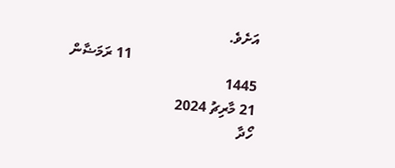އަށެވެ.
                                   11 ރަމަޟާން 1445
21 މާރިޗު 2024
ހޯދާ